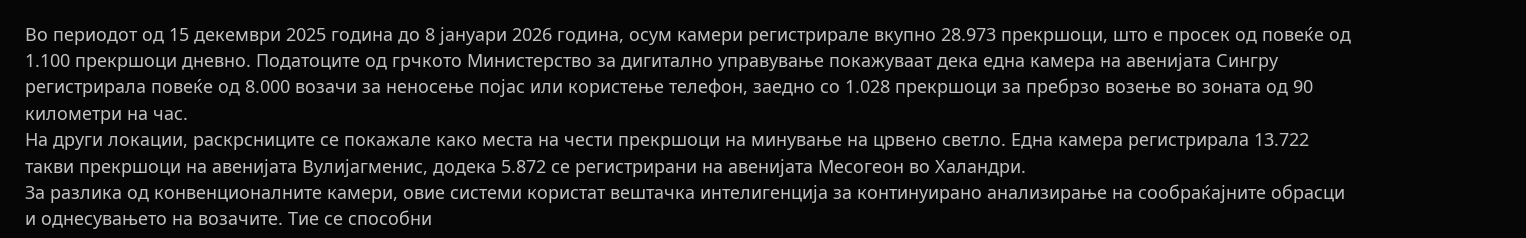Во периодот од 15 декември 2025 година до 8 јануари 2026 година, осум камери регистрирале вкупно 28.973 прекршоци, што е просек од повеќе од 1.100 прекршоци дневно. Податоците од грчкото Министерство за дигитално управување покажуваат дека една камера на авенијата Сингру регистрирала повеќе од 8.000 возачи за неносење појас или користење телефон, заедно со 1.028 прекршоци за пребрзо возење во зоната од 90 километри на час.
На други локации, раскрсниците се покажале како места на чести прекршоци на минување на црвено светло. Една камера регистрирала 13.722 такви прекршоци на авенијата Вулијагменис, додека 5.872 се регистрирани на авенијата Месогеон во Халандри.
За разлика од конвенционалните камери, овие системи користат вештачка интелигенција за континуирано анализирање на сообраќајните обрасци и однесувањето на возачите. Тие се способни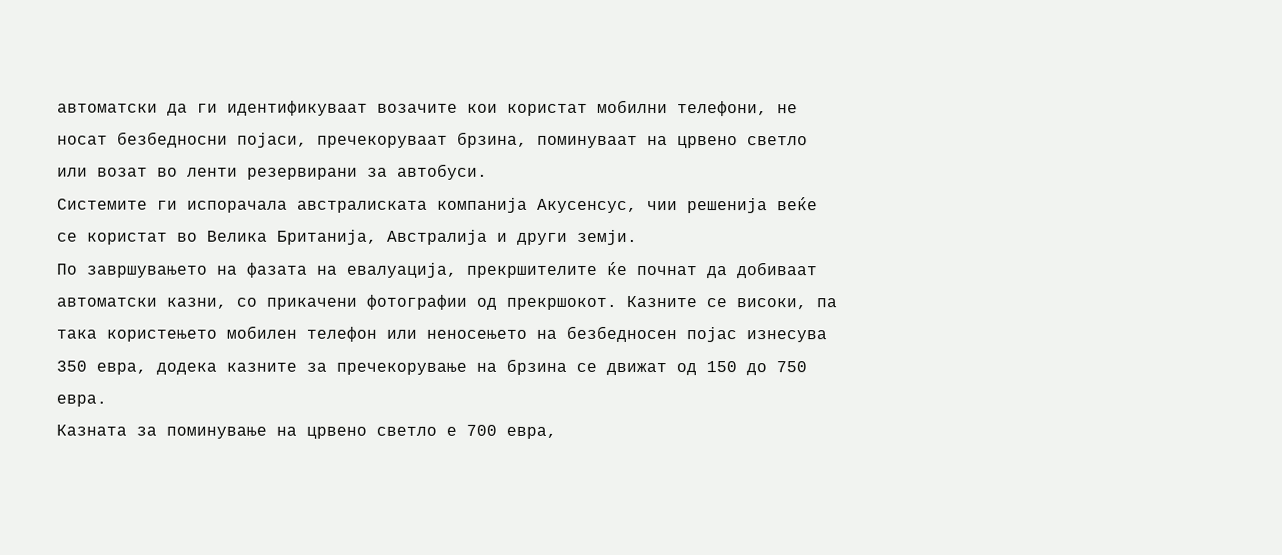автоматски да ги идентификуваат возачите кои користат мобилни телефони, не носат безбедносни појаси, пречекоруваат брзина, поминуваат на црвено светло или возат во ленти резервирани за автобуси.
Системите ги испорачала австралиската компанија Акусенсус, чии решенија веќе се користат во Велика Британија, Австралија и други земји.
По завршувањето на фазата на евалуација, прекршителите ќе почнат да добиваат автоматски казни, со прикачени фотографии од прекршокот. Казните се високи, па така користењето мобилен телефон или неносењето на безбедносен појас изнесува 350 евра, додека казните за пречекорување на брзина се движат од 150 до 750 евра.
Казната за поминување на црвено светло е 700 евра,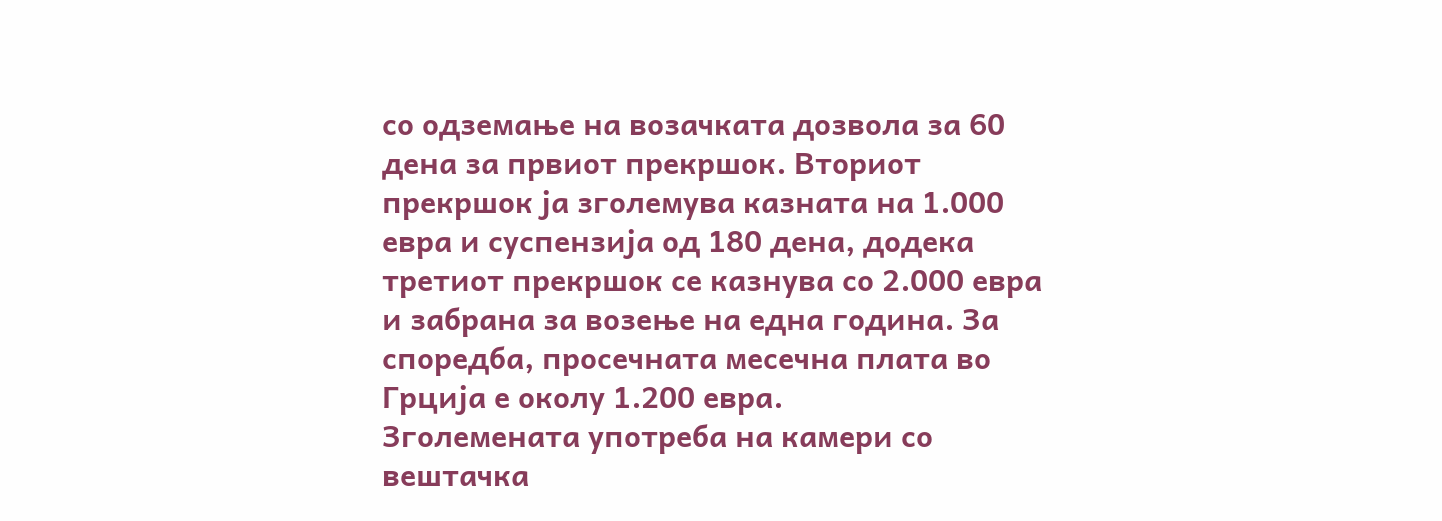со одземање на возачката дозвола за 60 дена за првиот прекршок. Вториот прекршок ја зголемува казната на 1.000 евра и суспензија од 180 дена, додека третиот прекршок се казнува со 2.000 евра и забрана за возење на една година. За споредба, просечната месечна плата во Грција е околу 1.200 евра.
Зголемената употреба на камери со вештачка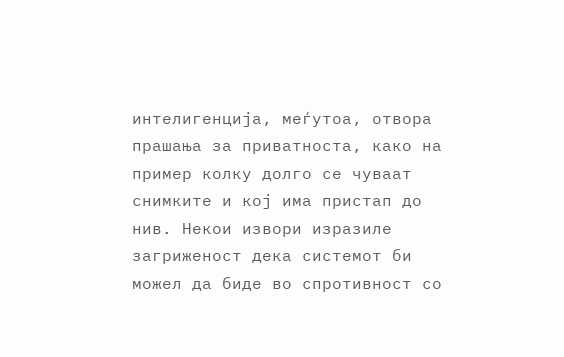интелигенција, меѓутоа, отвора прашања за приватноста, како на пример колку долго се чуваат снимките и кој има пристап до нив. Некои извори изразиле загриженост дека системот би можел да биде во спротивност со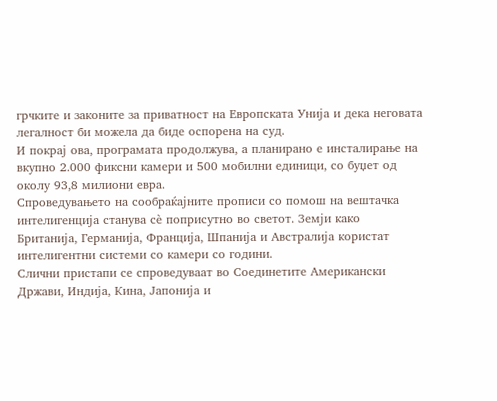грчките и законите за приватност на Европската Унија и дека неговата легалност би можела да биде оспорена на суд.
И покрај ова, програмата продолжува, а планирано е инсталирање на вкупно 2.000 фиксни камери и 500 мобилни единици, со буџет од околу 93,8 милиони евра.
Спроведувањето на сообраќајните прописи со помош на вештачка интелигенција станува сè поприсутно во светот. Земји како Британија, Германија, Франција, Шпанија и Австралија користат интелигентни системи со камери со години.
Слични пристапи се спроведуваат во Соединетите Американски Држави, Индија, Кина, Јапонија и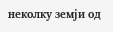неколку земји од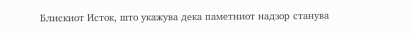Блискиот Исток, што укажува дека паметниот надзор станува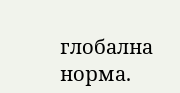глобална норма.